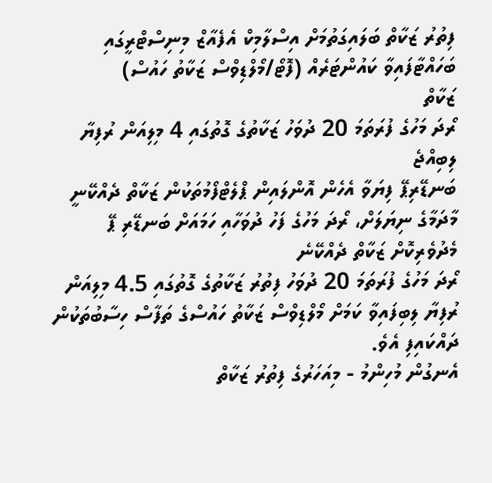ފިތުރު ޒަކާތް ބަލައިގަތުމަށް އިސްލާމިކް އެފެއާޒް މިނިސްޓްރީގައި ބަހައްޓާފައިވާ ކައުންޓަރެއް (ފޮޓޯ/މޯލްޑިވްސް ޒަކާތު ހައުސް)
ޒަކާތް
ރޯދަ މަހުގެ ފުރަތަމަ 20 ދުވަހު ޒަކާތުގެ ގޮތުގައި 4 މިލިއަން ރުފިޔާ ލިބިއްޖެ
ބަނޑޭރިޕޭ ފިޔަވާ އެހެން އޮންލައިން ޕްލެޓްފޯމުތަކުން ޒަކާތް ދެއްކޭނީ މާދަމާގެ ނިޔަލަށް، ރޯދަ މަހުގެ ފަހު ދުވަހާއި ހަމައަށް ބަނޑޭރި ޕޭ މެދުވެރިކޮށް ޒަކާތް ދެއްކޭނެ
ރޯދަ މަހުގެ ފުރަތަމަ 20 ދުވަހު ފިތުރު ޒަކާތުގެ ގޮތުގައި 4.5 މިލިއަން ރުފިޔާ ލިބިފައިވާ ކަމަށް މޯލްޑިވްސް ޒަކާތު ހައުސްގެ ތަފާސް ހިސާބުތަކުން ދައްކައިފި އެވެ.
އެނގުން މުހިންމު - މިއަހަރުގެ ފިތުރު ޒަކާތް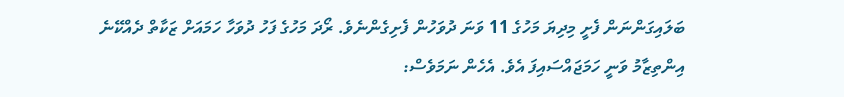ބަލައިގަންނަން ފެށީ މިދިޔަ މަހުގެ 11 ވަނަ ދުވަހުން ފެށިގެންނެވެ. ރޯދަ މަހުގެ ފަހު ދުވަހާ ހަމައަށް ޒަކާތް ދެއްކޭނެ އިންތިޒާމު ވަނީ ހަމަޖައްސައިފަ އެވެ. އެހެން ނަމަވެސް: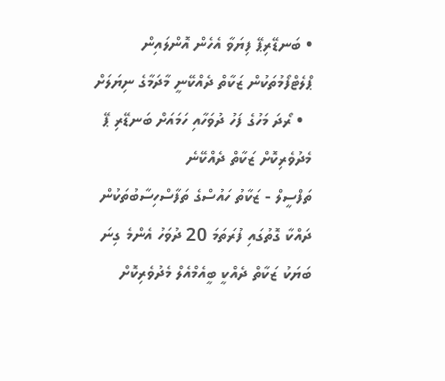• ބަނޑޭރިޕޭ ފިޔަވާ އެހެން އޮންލައިން ޕްލެޓްފޯމުތަކުން ޒަކާތް ދެއްކޭނީ މާދަމާގެ ނިޔަލަށް
  • ރޯދަ މަހުގެ ފަހު ދުވަހާއި ހަމައަށް ބަނޑޭރި ޕޭ މެދުވެރިކޮށް ޒަކާތް ދެއްކޭނެ
ތަފްސީލް - ޒަކާތު ހައުސްގެ ތަފާސްހިސާބުތަކުން ދައްކާ ގޮތުގައި ފުރަތަމަ 20 ދުވަހު އެންމެ ގިނަ ބަޔަކު ޒަކާތް ދެއްކީ ބީއެމްއެލް މެދުވެރިކޮށް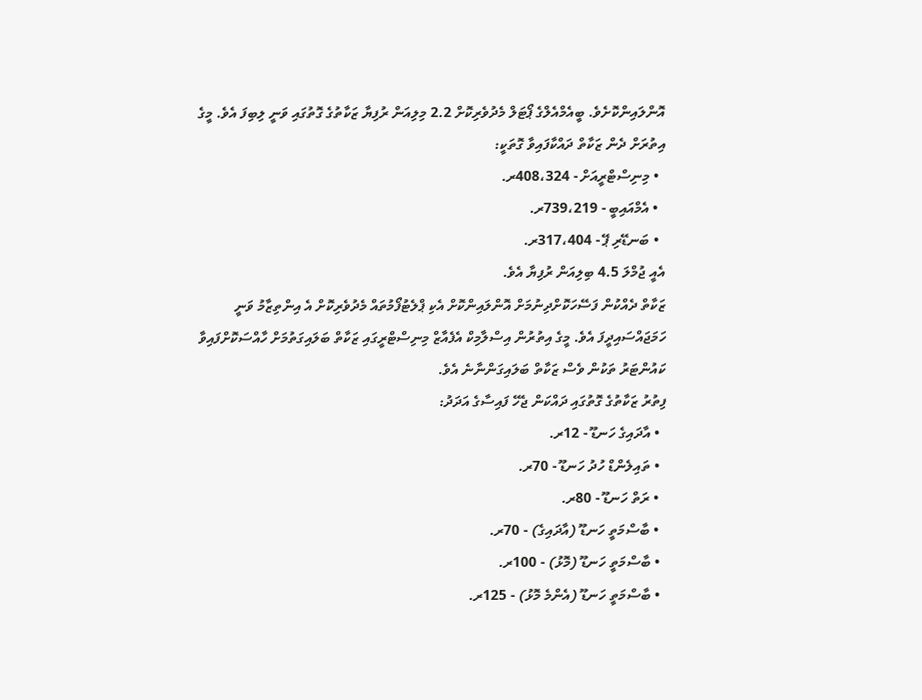އޮންލައިންކޮށެވެ. ބީއެމްއެލްގެ ޕޯޓަލް މެދުވެރިކޮށް 2.2 މިލިއަން ރުފިޔާ ޒަކާތުގެ ގޮތުގައި ވަނީ ލިބިފަ އެވެ. މީގެ އިތުރަށް ދެން ޒަކާތް ދައްކާފައިވާ ގޮތަކީ:
  • މިނިސްޓްރީއަށް - 408،324ރ.
  • އެމްއައިބީ - 739،219ރ.
  • ބަނޑޭރި ޕޭ - 317،404ރ.
އެއީ ޖުމްލަ 4.5 ބިލިއަން ރުފިޔާ އެވެ.
ޒަކާތް ދެއްކުން ފަސޭހަކޮށްދިނުމަށް އޮންލައިންކޮށް އެކި ޕްލެޓުފޯމުތައް މެދުވެރިކޮށް އެ އިންތިޒާމު ވަނީ ހަމަޖައްސައިދީފަ އެވެ. މީގެ އިތުރުން އިސްލާމިކް އެފެއާޒް މިނިސްޓްރީގައި ޒަކާތް ބަލައިގަތުމަށް ހާއްސަކޮށްފައިވާ ކައުންޓަރު ތަކުން ވެސް ޒަކާތް ބަލައިގަންނާނެ އެވެ.
ފިތުރު ޒަކާތުގެ ގޮތުގައި ދައްކަން ޖެހޭ ފައިސާގެ އަދަދު:
  • އާދައިގެ ހަނޑޫ - 12ރ.
  • ތައިލެންޑް ހުދު ހަނޑޫ - 70ރ.
  • ރަތް ހަނޑޫ - 80ރ.
  • ބާސްމަތީ ހަނޑޫ (އާދައިގެ) - 70ރ.
  • ބާސްމަތީ ހަނޑޫ (މޮޅު) - 100ރ.
  • ބާސްމަތީ ހަނޑޫ (އެންމެ މޮޅު) - 125ރ.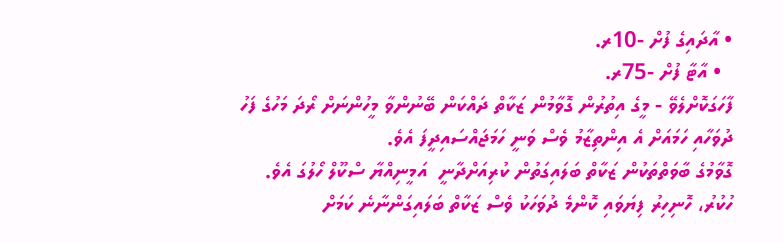• އާދައިގެ ފުށް -10ރ.
  • އާޓާ ފުށް -75ރ.
ފާހަގަކޮށްލެވޭ - މީގެ އިތުރުން ގޮވާމުން ޒަކާތް ދައްކަން ބޭނުންވާ މީހުންނަށް ރޯދަ މަހުގެ ފަހު ދުވަހާއި ހަމައަށް އެ އިންތިޒާމު ވެސް ވަނީ ހަމަޖައްސައިދީފަ އެވެ.
ގޮވާމުގެ ބާވަތްތަކުން ޒަކާތް ބަލައިގަތުން ކުރިއަށްދާނީ  އަމީނިއްޔާ ސްކޫލް ހޯލުގަ އެވެ.
ހުކުރު، ހޮނިހިރު ފިޔަވައި ކޮންމެ ދުވަހަކު ވެސް ޒަކާތް ބަލައިގަންނާނެ ކަމަށް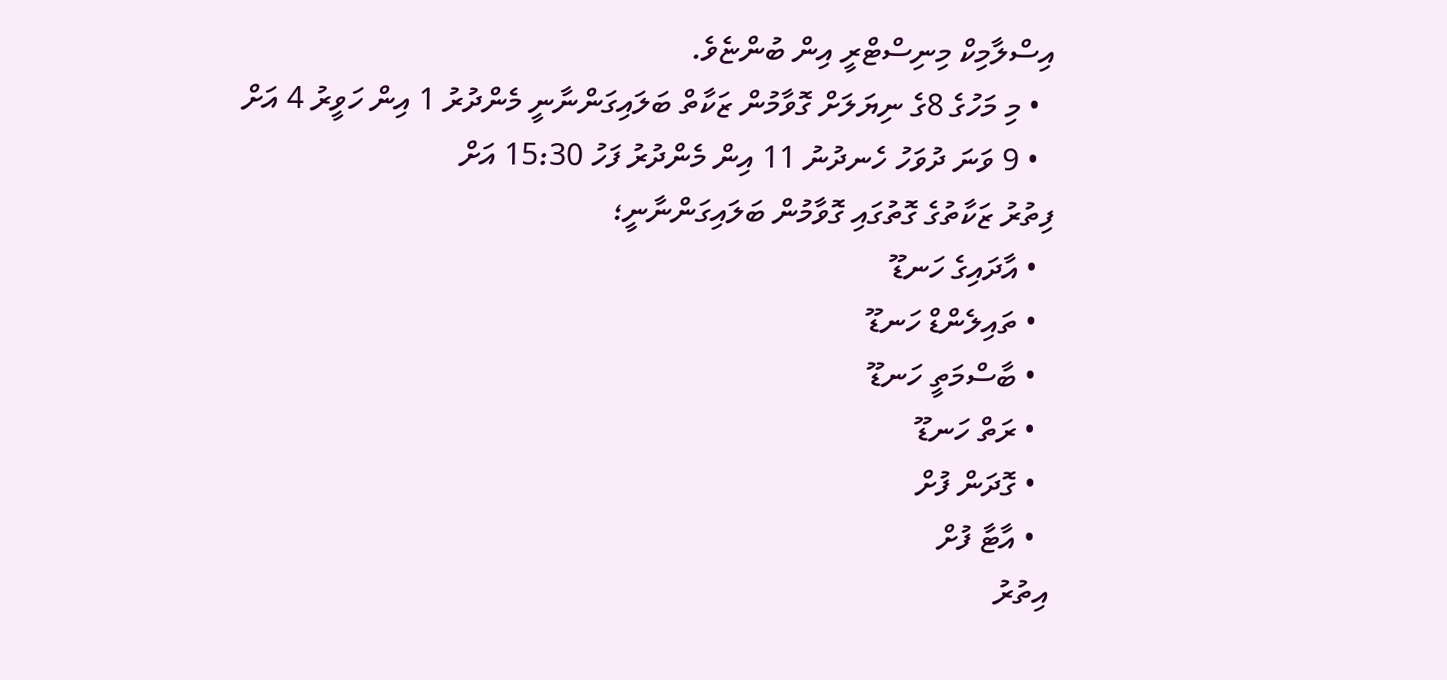އިސްލާމިކް މިނިސްޓްރީ އިން ބުންޏެވެ.
  • މި މަހުގެ 8ގެ ނިޔަލަށް ގޮވާމުން ޒަކާތް ބަލައިގަންނާނީ މެންދުރު 1 އިން ހަވީރު 4 އަށް
  • 9 ވަނަ ދުވަހު ހެނދުނު 11 އިން މެންދުރު ފަހު 15:30 އަށް
ފިތުރު ޒަކާތުގެ ގޮތުގައި ގޮވާމުން ބަލައިގަންނާނީ؛
  • އާދައިގެ ހަނޑޫ
  • ތައިލެންޑް ހަނޑޫ
  • ބާސްމަތީ ހަނޑޫ
  • ރަތް ހަނޑޫ
  • ގޮދަން ފުށް
  • އާޓާ ފުށް
އިތުރު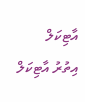އާޓިކަލް
އިތުރު އާޓިކަލް